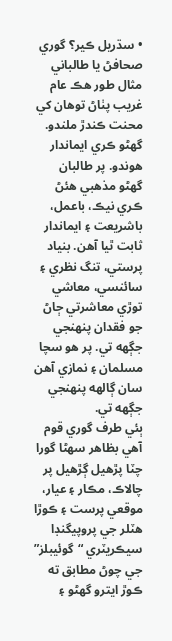• سڌريل ڪير؟ گوري صحافڻ يا طالباني
مثال طور هڪ عام غريب پٺاڻ توهان کي محنت ڪندڙ ملندو. گهڻو ڪري ايماندار هوندو. پر طالبان گهڻو مذهبي هئڻ ڪري نيڪ، باعمل، باشريعت ۽ ايماندار ثابت ٿيا آهن. بنياد پرستي، تنگ نظري ۽ سائنسي، معاشي توڙي معاشرتي ڄاڻ جو فقدان پنهنجي جڳهه تي. پر هو سچا مسلمان ۽ نمازي آهن سان ڳالهه پنهنجي جڳهه تي.
ٻئي طرف گوري قوم آهي بظاهر سهڻا گورا چٽا پڙهيل ڳڙهيل پر چالاڪ، مڪار ۽ عيار، موقعي پرست ۽ ڪوڙا هٽلر جي پروپيگنڊا سيڪريٽري “گوئيبلز” جي چوڻ مطابق ته ڪوڙ ايترو گهڻو ۽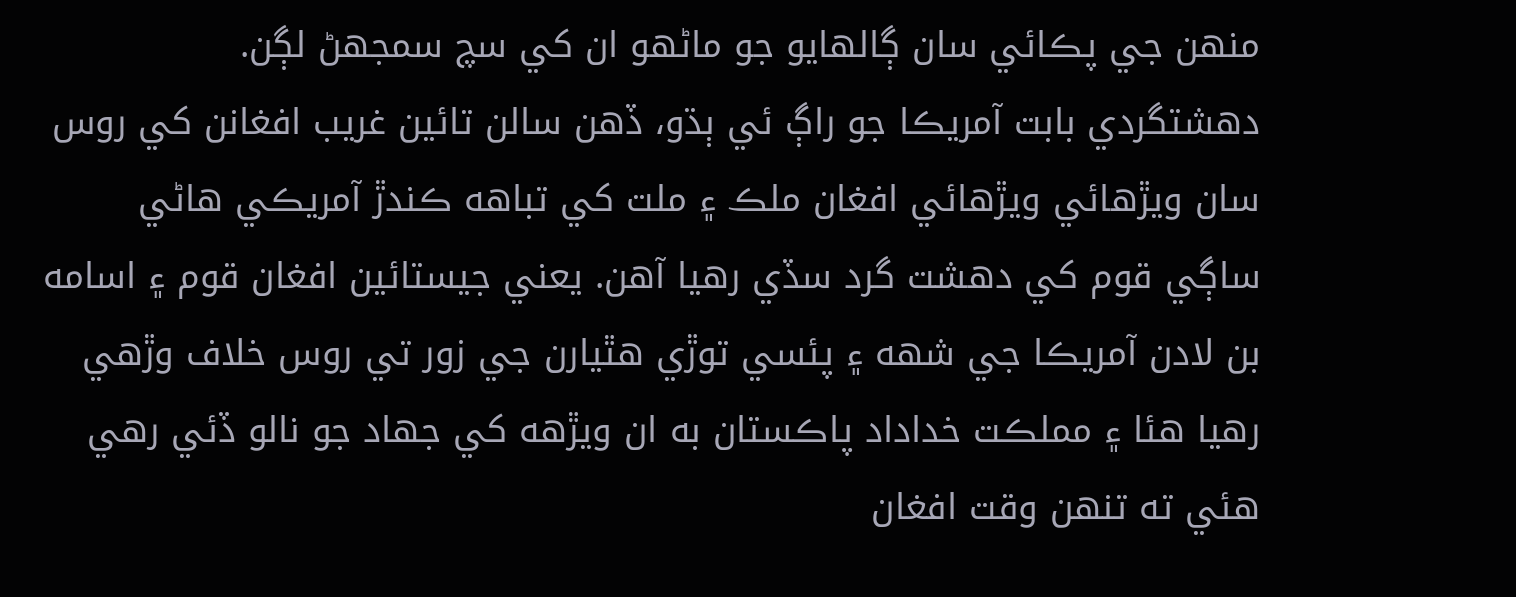منهن جي پڪائي سان ڳالهايو جو ماڻهو ان کي سچ سمجهڻ لڳن.
دهشتگردي بابت آمريڪا جو راڳ ئي ٻڌو، ڏهن سالن تائين غريب افغانن کي روس سان ويڙهائي ويڙهائي افغان ملڪ ۽ ملت کي تباهه ڪندڙ آمريڪي هاڻي ساڳي قوم کي دهشت گرد سڏي رهيا آهن. يعني جيستائين افغان قوم ۽ اسامه بن لادن آمريڪا جي شهه ۽ پئسي توڙي هٿيارن جي زور تي روس خلاف وڙهي رهيا هئا ۽ مملڪت خداداد پاڪستان به ان ويڙهه کي جهاد جو نالو ڏئي رهي هئي ته تنهن وقت افغان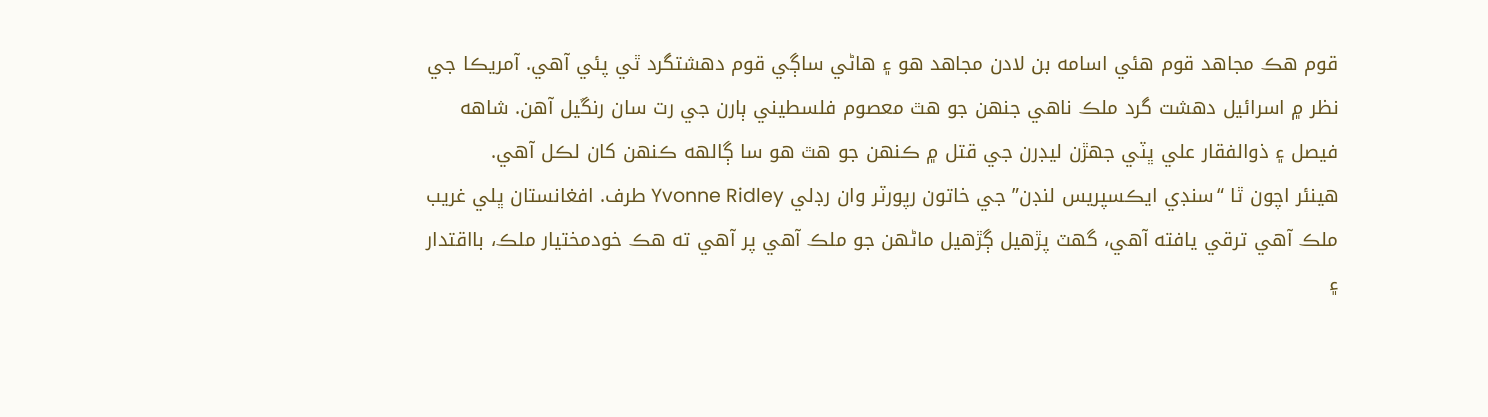قوم هڪ مجاهد قوم هئي اسامه بن لادن مجاهد هو ۽ هاڻي ساڳي قوم دهشتگرد ٿي پئي آهي. آمريڪا جي نظر ۾ اسرائيل دهشت گرد ملڪ ناهي جنهن جو هٿ معصوم فلسطيني ٻارن جي رت سان رنڱيل آهن. شاهه فيصل ۽ ذوالفقار علي ڀٽي جهڙن ليڊرن جي قتل ۾ ڪنهن جو هٿ هو سا ڳالهه ڪنهن کان لڪل آهي.
هينئر اچون ٿا “سنڊي ايڪسپريس لنڊن” جي خاتون رپورٽر وان رڊلي Yvonne Ridley طرف. افغانستان ڀلي غريب ملڪ آهي ترقي يافته آهي، گهٽ پڙهيل ڳڙهيل ماڻهن جو ملڪ آهي پر آهي ته هڪ خودمختيار ملڪ، بااقتدار ۽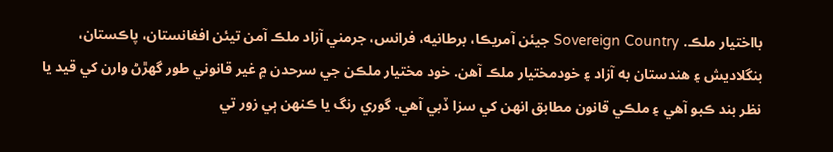بااختيار ملڪ. Sovereign Country جيئن آمريڪا، برطانيه، فرانس، جرمني آزاد ملڪ آمن تيئن افغانستان، پاڪستان، بنگلاديش ۽ هندستان به آزاد ۽ خودمختيار ملڪ آهن. خود مختيار ملڪن جي سرحدن ۾ غير قانوني طور گهڙڻ وارن کي قيد يا نظر بند ڪبو آهي ۽ ملڪي قانون مطابق انهن کي سزا ڏبي آهي. گوري رنگ يا ڪنهن ٻي زور تي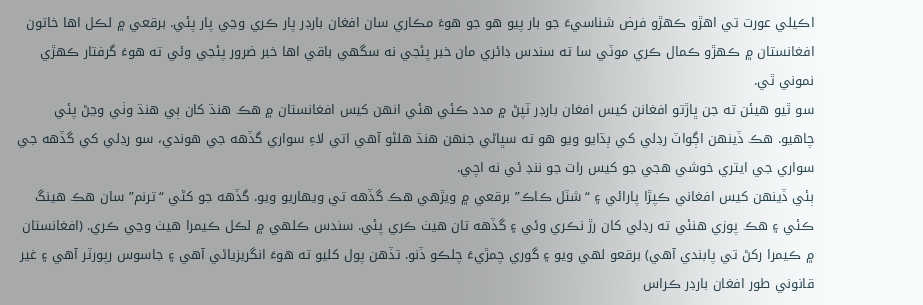اڪيلي عورت تي اهڙو ڪهڙو فرض شناسيءَ جو بار پيو هو جو هوءَ مڪاري سان افغان بارڊر پار ڪري وڃي پار پئي. برقعي ۾ لڪل اها خاتون افغانستان ۾ ڪهڙو ڪمال ڪري موٽي سا ته سندس ڊائري مان خبر پئجي نه سگهي باقي اها خبر ضرور پئجي وئي ته هوءَ گرفتار ڪهڙي نموني ٿي.
سو ٿيو هيئن ته جن ڀاڙتو افغانن کيس افغان بارڊر ٽپڻ ۾ مدد ڪئي هئي انهن کيس افغانستان ۾ هڪ هنڌ کان ٻي هنڌ وٺي وڃڻ پئي چاهيو. هڪ ڏينهن اڳواٽ رڊلي کي ٻڌايو ويو هو ته سڀاڻي جنهن هنڌ هلڻو آهي اتي لاءِ سواري گڏهه جي هوندي، سو رڊلي کي گڏهه جي سواري جي ايتري خوشي هجي جو کيس رات جو ننڊ ئي نه اچي.
ٻئي ڏينهن کيس افغاني ڪپڙا پارائي ۽ “شٽل ڪاڪ” برقعي ۾ ويڙهي هڪ گڏهه تي ويهاريو ويو. گڏهه جو کڻي “ترنم” سان هڪ هينگ ڪئي ۽ هڪ پوزي هنئي ته رڊلي کان رڙ نڪري وئي ۽ گڏهه تان هيٺ ڪري پئي. سندس ڪلهي ۾ لڪل ڪيمرا هيٺ وڃي ڪري. (افغانستان ۾ ڪيمرا رکڻ تي پابندي آهي) برقعو لهي ويو ۽ گوري چمڙيءَ چلڪو ڏنو. تڏهن پول کليو ته هوءَ انگريزياڻي آهي ۽ جاسوس رپورٽر آهي ۽ غير قانوني طور افغان بارڊر ڪراس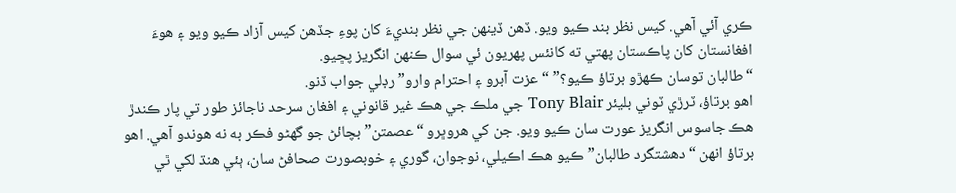ڪري آئي آهي. کيس نظر بند ڪيو ويو. ڏهن ڏينهن جي نظر بنديءَ کان پوءِ جڏهن کيس آزاد ڪيو ويو ۽ هوءَ افغانستان کان پاڪستان پهتي ته کانئس پهريون ئي سوال ڪنهن انگريز پڇيو.
“طالبان توسان ڪهڙو برتاؤ ڪيو؟” “عزت آبرو ۽ احترام وارو” رڊلي جواب ڏنو.
اهو برتاؤ، ٽرڙي ٽوني بليئر Tony Blair جي ملڪ جي هڪ غير قانوني ۽ افغان سرحد ناجائز طور تي پار ڪندڙ هڪ جاسوس انگريز عورت سان ڪيو ويو. جن کي هروڀرو “عصمتن” بچائڻ جو گهڻو فڪر به نه هوندو آهي. اهو برتاؤ انهن “دهشتگرد طالبان” ڪيو هڪ اڪيلي، نوجوان، گوري ۽ خوبصورت صحافڻ سان، ٻئي هنڌ لکي ٿي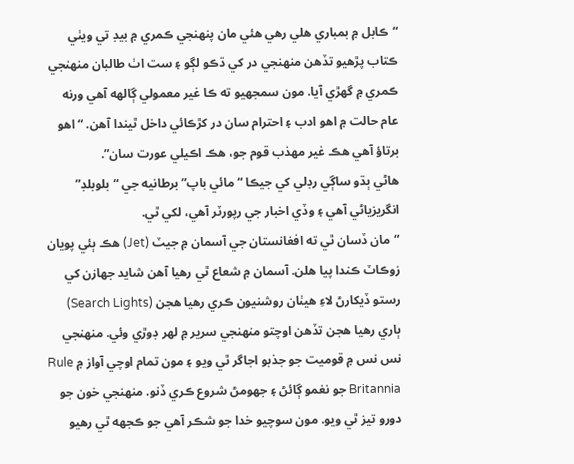“ڪابل ۾ بمباري هلي رهي هئي مان پنهنجي ڪمري ۾ بيڊ تي ويٺي ڪتاب پڙهيو تڏهن منهنجي در کي ڌڪو لڳو ۽ ست اٺ طالبان منهنجي ڪمري ۾ گهڙي آيا. مون سمجهيو ته ڪا غير معمولي ڳالهه آهي ورنه عام حالت ۾ اهو ادب ۽ احترام سان در کڙڪائي داخل ٿيندا آهن. “اهو برتاؤ آهي هڪ غير مهذب قوم جو، هڪ اڪيلي عورت سان”.
هاڻي ٻڌو ساڳي رڊلي کي جيڪا “مائي باپ” برطانيه جي “بلوبلڊ” انگريزياڻي آهي ۽ وڏي اخبار جي رپورٽر آهي، لکي ٿي.
“مان ڏسان ٿي ته افغانستان جي آسمان ۾ جيٽ (Jet) هڪ ٻئي پويان زوڪاٽ ڪندا پيا هلن. آسمان ۾ شعاع ٿي رهيا آهن شايد جهازن کي رستو ڏيکارڻ لاءِ هيٺان روشنيون ڪري رهيا هجن (Search Lights) ٻاري رهيا هجن تڏهن اوچتو منهنجي سرير ۾ لهر ڊوڙي وئي. منهنجي نس نس ۾ قوميت جو جذبو اجاگر ٿي ويو ۽ مون تمام اوچي آواز ۾ Rule Britannia جو نغمو ڳائڻ ۽ جهومڻ شروع ڪري ڏنو. منهنجي خون جو دورو تيز ٿي ويو. مون سوچيو خدا جو شڪر آهي جو ڪجهه ٿي رهيو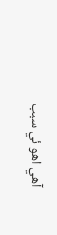آهي اهو ئي سبب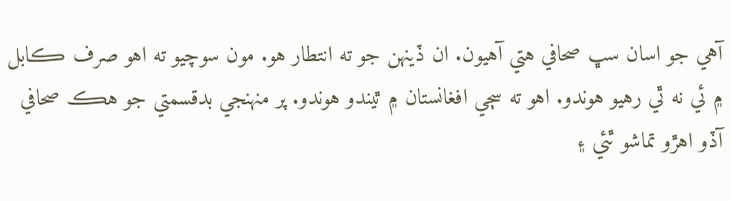آهي جو اسان سڀ صحافي هتي آهيون. ان ڏينهن جو ته انتطار هو. مون سوچيو ته اهو صرف ڪابل ۾ ئي نه ٿي رهيو هوندو. اهو ته سڄي افغانستان ۾ ٿيندو هوندو. پر منهنجي بدقسمتي جو هڪ صحافي آڏو اهڙو تماشو ٿئي ۽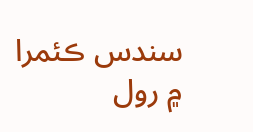سندس ڪئمرا ۾ رول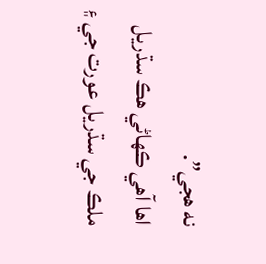نه هجي”.
اها آهي ڪهاڻي هڪ سڌريل ملڪ جي سڌريل عورت جي ۽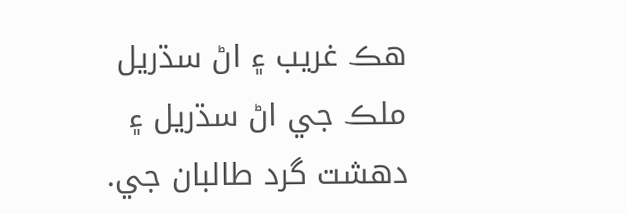هڪ غريب ۽ اڻ سڌريل ملڪ جي اڻ سڌريل ۽ دهشت گرد طالبان جي.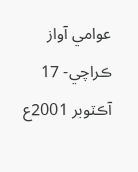عوامي آواز ڪراچي- 17 آڪٽوبر 2001ع